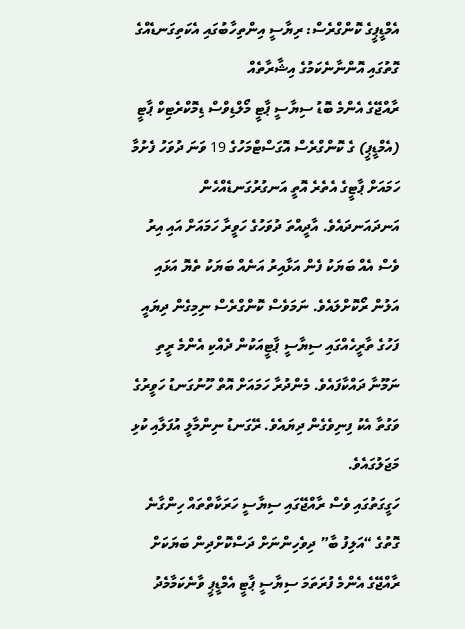އެމްޑީޕީގެ ކޮންގްރެސް: ރިޔާސީ އިންތިހާބުގައި އެކަތިގަނޑެއްގެ ގޮތުގައި އޮންނާނެކަމުގެ އިޝާރާތެއް
ރާއްޖޭގެ އެންމެ ބޮޑު ސިޔާސީ ޕާޓީ މޯލްޑިވްސް ޑިމޮކްރެޓިކް ޕާޓީ (އެމްޑީޕީ) ގެ ކޮންގްރެސް އޮގަސްޓްމަހުގެ 19 ވަނަ ދުވަހު ފެށުމާ ހަމައަށް ޕާޓީގެ އެތެރެ އޮތީ އަނގުރުގަނޑެއްހެން އަނދައަނދައެވެ. އާދީއްތަ ދުވަހުގެ ހަވީރާ ހަމައަށް އައި އިރު ވެސް އެއް ބަޔަކު ފެން އަޅާއިރު އަނެއް ބަޔަކު ތެޔޮ އަޅައި އަލުން ރޯކޮށްލައެވެ. ނަމަވެސް ކޮންގްރެސް ނިމިގެން ދިޔައީ ފަހުގެ ތާރީހެއްގައި ސިޔާސީ ޕާޓީއަކުން ދެއްކި އެންމެ ރީތި ނަމޫނާ ދައްކާފައެވެ. މެންދުރާ ހަމައަށް އޮތް ހޫނުގަނޑު ހަވީރުގެ ވަގުތާ އެކު ފިނިވެގެން ދިޔައެވެ. ރޭގަނޑު ނިންމާލީ އުފަލާއި ކުޅި މަޖަލުގައެވެ.
ހަގީގަތުގައި ވެސް ރާއްޖޭގައި ސިޔާސީ ހަރަކާތްތައް ހިންގާނެ ގޮތުގެ “އަލިފު ބާ” ދިވެހިންނަށް ދަސްކޮށްދިން ބަޔަކަށް ރާއްޖޭގެ އެންމެ ފުރަތަމަ ސިޔާސީ ޕާޓީ އެމްޑީޕީ ވާނެކަމާމެދު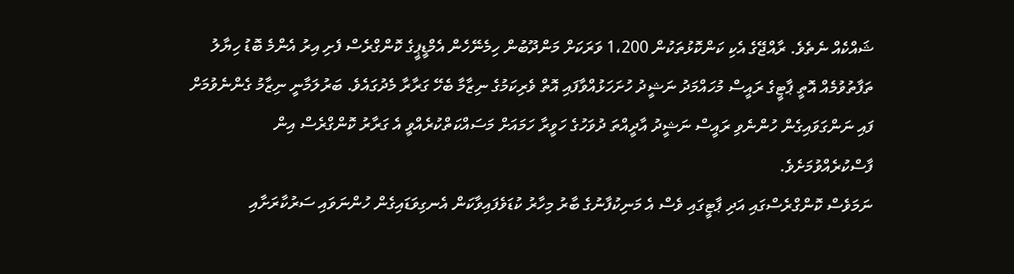ޝައްކެއް ނެތެވެ. ރާއްޖޭގެ އެކި ކަންކޮޅުތަކުން 1،200 ވަރަކަށް މަންދޫބުން ހިމެނޭހެން އެމްޑީޕީގެ ކޮންގްރެސް ފެށި އިރު އެންމެ ބޮޑު ހިޔާލު ތަފާތުވުމެއް އޮތީ ޕާޓީގެ ރައީސް މުހައްމަދު ނަޝީދު ހުށަހަޅުއްވާފައި އޮތް ވެރިކަމުގެ ނިޒާމާ ބެހޭ ގަރާރާ މެދުގައެވެ. ބަރުލަމާނީ ނިޒާމު ގެންނެވުމަށް ފައި ނަންގަވައިގެން ހުންނެވި ރައީސް ނަޝީދު އާދީއްތަ ދުވަހުގެ ހަވީރާ ހަމައަށް މަސައްކަތްކުރެއްވީ އެ ގަރާރު ކޮންގްރެސް އިން ފާސްކުރެއްވުމަށެވެ.
ނަމަވެސް ކޮންގްރެސްގައި އަދި ޕާޓީގައި ވެސް އެ މަނިކުފާނުގެ ބާރު މިހާރު ކުޑަވެފައިވާކަން އެނގިވަޑައިގެން ހުންނަވައި ސަރުކާރަށާއި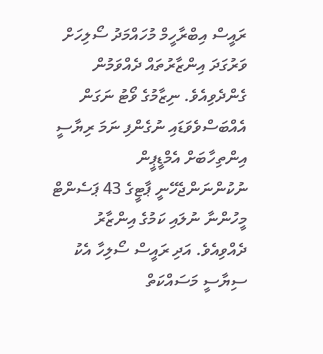ރައީސް އިބްރާހީމް މުހައްމަދު ސޯލިހަށް ވަރުގަދަ އިންޒާރުތައް ދެއްވަމުން ގެންދެވިއެވެ. ނިޒާމުގެ ވޯޓު ނަގަން އެއްބަސްވެވަޑައި ނުގެންފި ނަމަ ރިޔާސީ އިންތިހާބަށް އެމްޑީޕީން ނުކުންނަންޖެހޭނީ ޕާޓީގެ 43 ޕަސެންޓް މީހުންނާ ނުލައި ކަމުގެ އިންޒާރު ދެއްވިއެވެ. އަދި ރައީސް ސޯލިހާ އެކު ސިޔާސީ މަސައްކަތް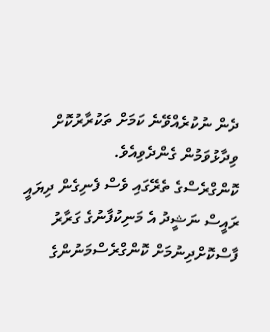ދެން ނުކުރެއްވޭނެ ކަމަށް ތަކުރާރުކޮށް ވިދާޅުވަމުން ގެންދެވިއެވެ.
ކޮންގްރެސްގެ ތެރޭގައި ވެސް ފެނިގެން ދިޔައީ ރައީސް ނަޝީދު އެ މަނިކުފާނުގެ ގަރާރު ފާސްކޮށްދިނުމަށް ކޮންގްރެސްމަނުންގެ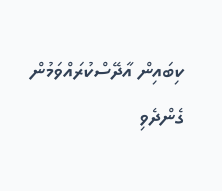ކިބައިން އާދޭސްކުރައްވަމުން ގެންދެވި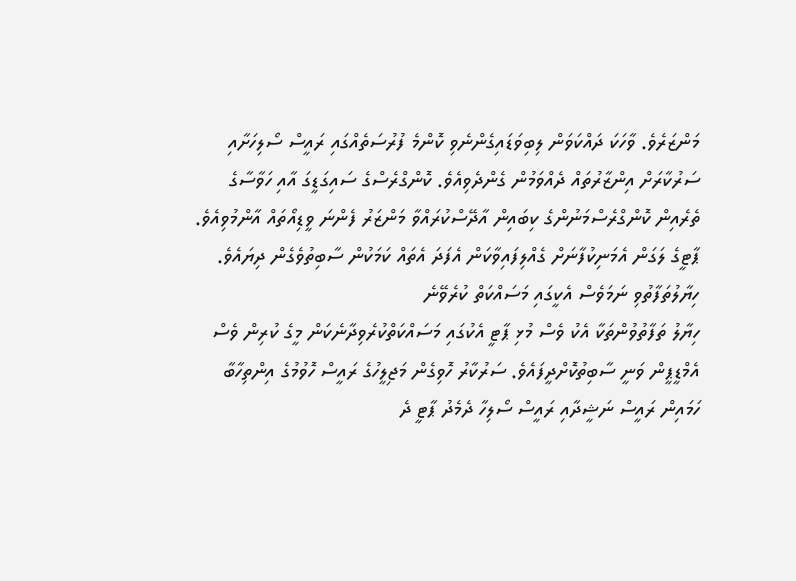މަންޒަރެވެ. ވާހަކަ ދައްކަވަން ލިބިވަޑައިގެންނެވި ކޮންމެ ފުރުސަތެއްގައި ރައީސް ސޯލިހަށާއި ސަރުކާރަށް އިންޒާރުތައް ދެއްވަމުން ގެންދެވިއެވެ. ކޮންގްރެސްގެ ސައިގަޑީގަ އާއި ހަވާސާގެ ތެރެއިން ކޮންގްރެސްމަނުންގެ ކިބައިން އާދޭސްކުރައްވާ މަންޒަރު ފެންނަ ވީޑިއޯތައް އާންމުވިއެވެ. ޕާޓީގެ ލަގަން އެމަނިކުފާނަށް ގެއްލިފައިވާކަން އެފަދަ އެތައް ކަމަކުން ސާބިތުވެގެން ދިޔައެވެ.
ހިޔާލުތަފާތުވި ނަމަވެސް އެކީގައި މަސައްކަތް ކުރެވޭނެ
ހިޔާލު ތަފާތުވުންތަކާ އެކު ވެސް މުޅި ޕާޓީ އެކުގައި މަސައްކަތްކުރެވިދާނެކަން މީގެ ކުރިން ވެސް އެމްޑީޕީން ވަނީ ސާބިތުކޮށްދީފައެވެ. ސަރުކާރު ހޮވިގެން މަޖިލީހުގެ ރައީސް ހޮވުމުގެ އިންތިހާބާ ހަމައިން ރައީސް ނަޝީދާއި ރައީސް ސޯލިހާ ދެމެދު ޕާޓީ ދެ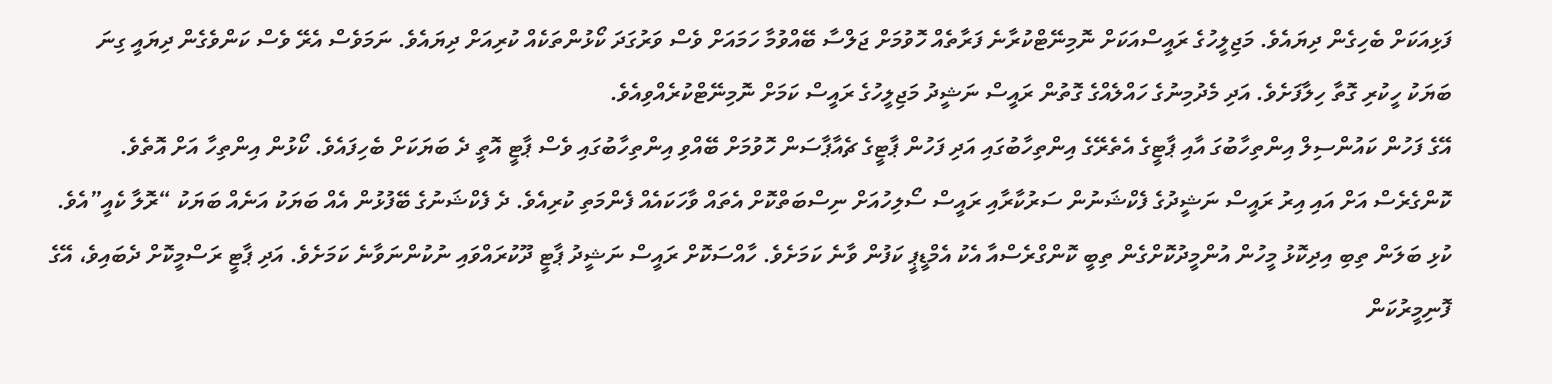ފަޅިއަކަށް ބެހިގެން ދިޔައެވެ. މަޖިލީހުގެ ރައީސްއަކަށް ނޮމިނޭޓްކުރާނެ ފަރާތެއް ހޮވުމަށް ޖަލްސާ ބޭއްވުމާ ހަމައަށް ވެސް ވަރުގަދަ ކޯޅުންތަކެއް ކުރިއަށް ދިޔައެވެ. ނަމަވެސް އެރޭ ވެސް ކަންވެގެން ދިޔައީ ގިނަ ބަޔަކު ހީކުރި ގޮތާ ހިލާފަށެވެ. އަދި މެދުމިނުގެ ހައްލެއްގެ ގޮތުން ރައީސް ނަޝީދު މަޖިލީހުގެ ރައީސް ކަމަށް ނޮމިނޭޓްކުރެއްވިއެވެ.
އޭގެ ފަހުން ކައުންސިލް އިންތިހާބުގަ އާއި ޕާޓީގެ އެތެރޭގެ އިންތިހާބުގައި އަދި ފަހުން ޕާޓީގެ ޗެއާޕާސަން ހޮވުމަށް ބޭއްވި އިންތިހާބުގައި ވެސް ޕާޓީ އޮތީ ދެ ބަޔަކަށް ބެހިފައެވެ. ކޯޅުން އިންތިހާ އަށް އޮތެވެ. ކޮންގެރެސް އަށް އައި އިރު ރައީސް ނަޝީދުގެ ފެކްޝަނުން ސަރުކާރާއި ރައީސް ސޯލިހުއަށް ނިސްބަތްކޮށް އެތައް ވާހަކައެއް ފެންމަތި ކުރިއެވެ. ދެ ފެކްޝަނުގެ ބޭފުޅުން އެއް ބަޔަކު އަނެއް ބަޔަކު “ރޮލާ ކެއީ”އެވެ.
ކުޅި ބަލަން ތިބި އިދިކޮޅު މީހުން އުންމީދުކޮށްގެން ތިބީ ކޮންގްރެސްއާ އެކު އެމްޑީޕީ ކަފުން ވާނެ ކަމަށެވެ. ހާއްސަކޮށް ރައީސް ނަޝީދު ޕާޓީ ދޫކުރައްވައި ނުކުންނަވާނެ ކަމަށެވެ. އަދި ޕާޓީ ރަސްމީކޮށް ދެބައިވެ، އޭގެ ފޮނިމީރުކަން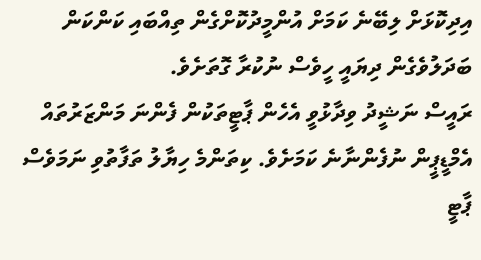އިދިކޮޅަށް ލިބޭނެ ކަމަށް އުންމީދުކޮށްގެން ތިއްބައި ކަންކަން ބަދަލުވެގެން ދިޔައީ ހީވެސް ނުކުރާ ގޮތަށެވެ.
ރައީސް ނަޝީދު ވިދާޅުވީ އެހެން ޕާޓީތަކުން ފެންނަ މަންޒަރުތައް އެމްޑީޕީން ނުފެންނާނެ ކަމަށެވެ. ކިތަންމެ ހިޔާލު ތަފާތުވި ނަމަވެސް ޕާޓީ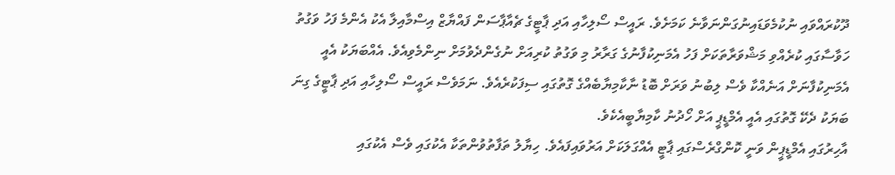ދޫކުރައްވައި ނުކުމެވަޑައިނުގަންނަވާނެ ކަމަށެވެ. ރައީސް ސޯލިހާއި އަދި ޕާޓީގެ ޗެއާޕާސަން ފައްޔާޒް އިސްމާއިލާ އެކު އެންމެ ފަހު ވަގުތު ހަވާސާގައި ކުރެއްވި މަޝްވަރާތަކަށް ފަހު އެމަނިކުފާނުގެ ގަރާރު މި ވަގުތު ކުރިއަށް ނުގެންދެވުމަށް ނިންމެވިއެވެ. އެއްބަޔަކު އެއީ އެމަނިކުފާނަށް އަނެއްކާ ވެސް ލިބުނު ވަރަށް ބޮޑު ނާކާމިޔާބެއްގެ ގޮތުގައި ސިފަކުރެއެވެ. ނަމަވެސް ރައީސް ސޯލިހާއި އަދި ޕާޓީގެ ގިނަ ބަޔަކު ދެކޭ ގޮތުގައި އެއީ އެމްޑީޕީ އަށް ހޯދުނު ކާމިޔާބީއެކެވެ.
އާހިރުގައި އެމްޑީޕީން ވަނީ ކޮންގްރެސްގައި ޕާޓީ އެއްގަލަކަށް އަރުވައިފައެވެ. ހިޔާލު ތަފާތުވުންތަކާ އެކުގައި ވެސް އެކުގައި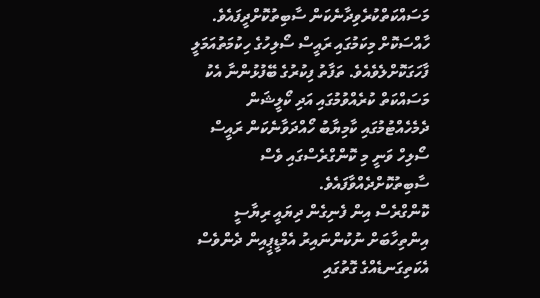މަސައްކަތްކުރެވިދާނެކަން ސާބިތުކޮށްދީފައެވެ. ހާއްސަކޮށް މިކަމުގައި ރައީސް ސޯލިހުގެ ހިކުމަތުއަމަލީ ފާހަގަކޮށްލެވެއެވެ. ތަފާތު ފިކުރުގެ ބޭފުޅުންނާ އެކު މަސައްކަތް ކުރެއްވުމުގައި އަދި ކޯލީޝަން ދެމެހެއްޓުމުގައި ކާމިޔާބު ހޯއްދަވާނެކަން ރައީސް ސޯލިހް ވަނީ މި ކޮންގްރެސްގައި ވެސް ސާބިތުކޮށްދެއްވާފައެވެ.
ކޮންގްރެސް އިން ފެނިގެން ދިޔައީ ރިޔާސީ އިންތިހާބަށް ނުކުންނައިރު އެމްޑީޕީއިން ދެންވެސް އެކަތިގަނޑެއްގެ ގޮތުގައި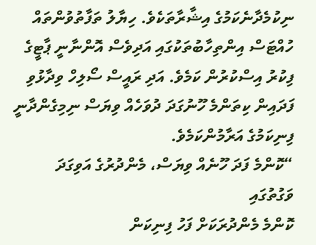ނިކުމެދާނެކަމުގެ އިޝާރާތަކެވެ. ހިޔާލު ތަފާތުވުންތައް ހުއްޓަސް އިންތިހާބުތަކުގައި އަދިވެސް އޮންނާނީ ޕާޓީގެ ފިކުރު އިސްކުރުން ކަމެވެ. އަދި ރައީސް ސޯލިހް ވިދާޅުވި ފަދައިން ކިތަންމެ ހޫނުގަދަ ދުވަހެއް ވިޔަސް ނިމިގެންދާނީ ފިނިކަމުގެ އަރާމުންކަމެވެ.
“ކޮންމެ ފަދަ ހޫނެއް ވިޔަސް، މެންދުރުގެ އަވިގަދަ ވަގުތުގައި
ކޮންމެ މެންދުރަކަށް ފަހު ފިނިކަން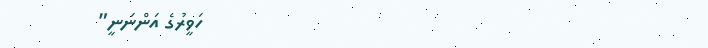ހަވީރުގެ އަންނަނީ”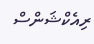ރިއެކްޝަންސް